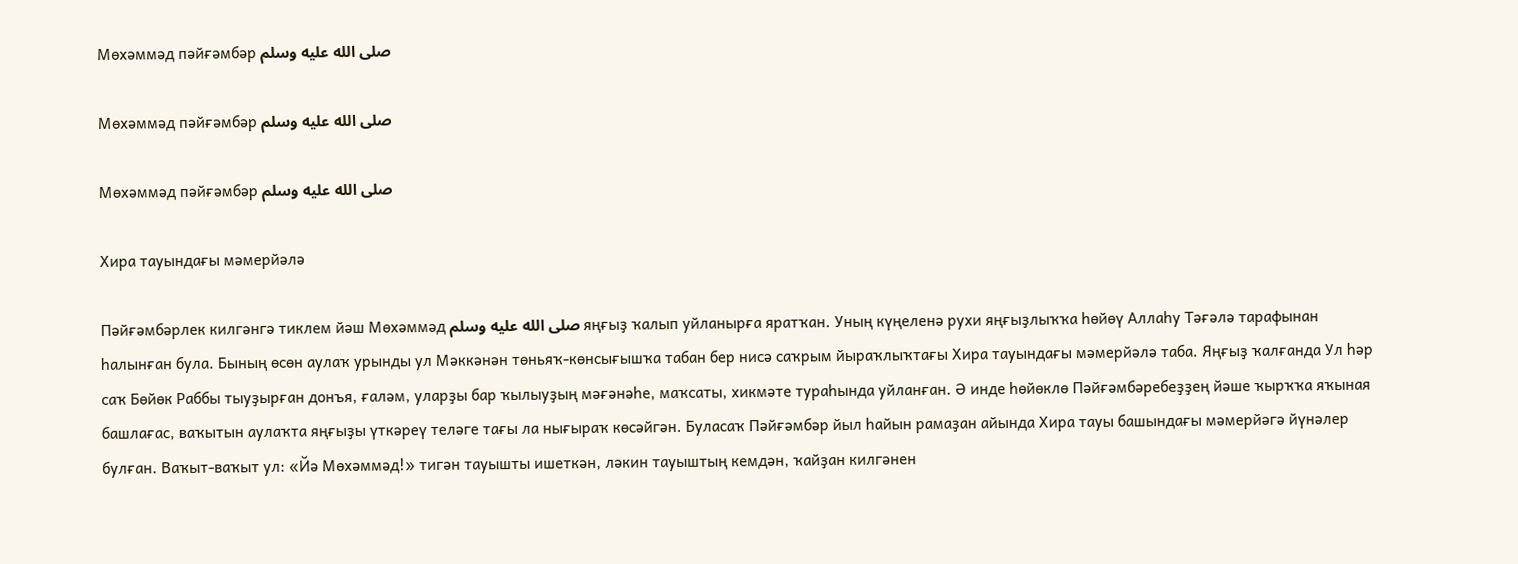Мөхәммәд пәйғәмбәр صلى الله عليه وسلم

Мөхәммәд пәйғәмбәр صلى الله عليه وسلم

Мөхәммәд пәйғәмбәр صلى الله عليه وسلم

Хира тауындағы мәмерйәлә

Пәйғәмбәрлек килгәнгә тиклем йәш Мөхәммәд صلى الله عليه وسلم яңғыҙ ҡалып уйланырға яратҡан. Уның күңеленә рухи яңғыҙлыҡҡа һөйөү Аллаһу Тәғәлә тарафынан һалынған була. Бының өсөн аулаҡ урынды ул Мәккәнән төньяҡ-көнсығышҡа табан бер нисә саҡрым йыраҡлыҡтағы Хира тауындағы мәмерйәлә таба. Яңғыҙ ҡалғанда Ул һәр саҡ Бөйөк Раббы тыуҙырған донъя, ғаләм, уларҙы бар ҡылыуҙың мәғәнәһе, маҡсаты, хикмәте тураһында уйланған. Ә инде һөйөклө Пәйғәмбәребеҙҙең йәше ҡырҡҡа яҡыная башлағас, ваҡытын аулаҡта яңғыҙы үткәреү теләге тағы ла нығыраҡ көсәйгән. Буласаҡ Пәйғәмбәр йыл һайын рамаҙан айында Хира тауы башындағы мәмерйәгә йүнәлер булған. Ваҡыт-ваҡыт ул: «Йә Мөхәммәд!» тигән тауышты ишеткән, ләкин тауыштың кемдән, ҡайҙан килгәнен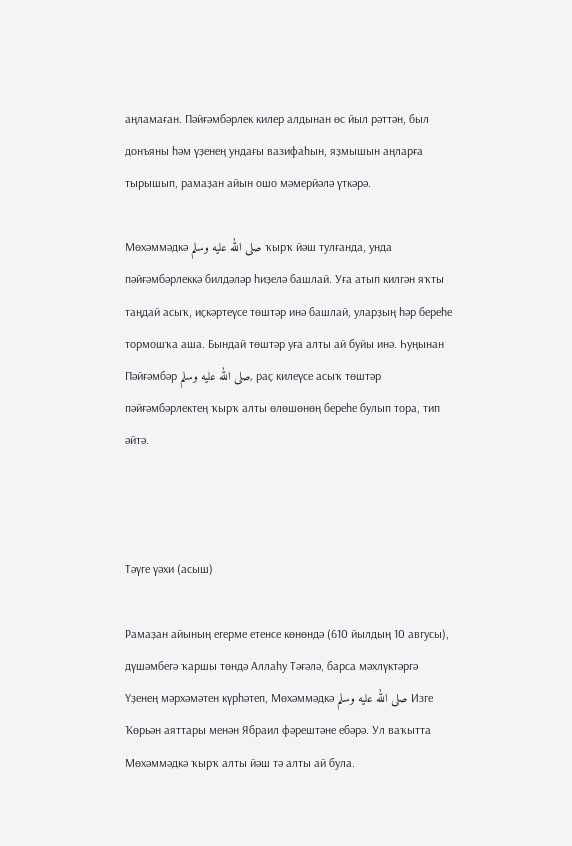аңламаған. Пәйғәмбәрлек килер алдынан өс йыл рәттән, был донъяны һәм үҙенең ундағы вазифаһын, яҙмышын аңларға тырышып, рамаҙан айын ошо мәмерйәлә үткәрә.

Мөхәммәдкә صلى الله عليه وسلم ҡырҡ йәш тулғанда, унда пәйғәмбәрлеккә билдәләр һиҙелә башлай. Уға атып килгән яҡты таңдай асыҡ, иҫкәртеүсе төштәр инә башлай, уларҙың һәр береһе тормошҡа аша. Бындай төштәр уға алты ай буйы инә. Һуңынан Пәйғәмбәр صلى الله عليه وسلم, раҫ килеүсе асыҡ төштәр пәйғәмбәрлектең ҡырҡ алты өлөшөнөң береһе булып тора, тип әйтә.



Тәүге үәхи (асыш)

Рамаҙан айының егерме етенсе көнөндә (610 йылдың 10 авгусы), дүшәмбегә ҡаршы төндә Аллаһу Тәғәлә, барса мәхлүктәргә Үҙенең мәрхәмәтен күрһәтеп, Мөхәммәдкә صلى الله عليه وسلم Изге Ҡөрьән аяттары менән Ябраил фәрештәне ебәрә. Ул ваҡытта Мөхәммәдкә ҡырҡ алты йәш тә алты ай була.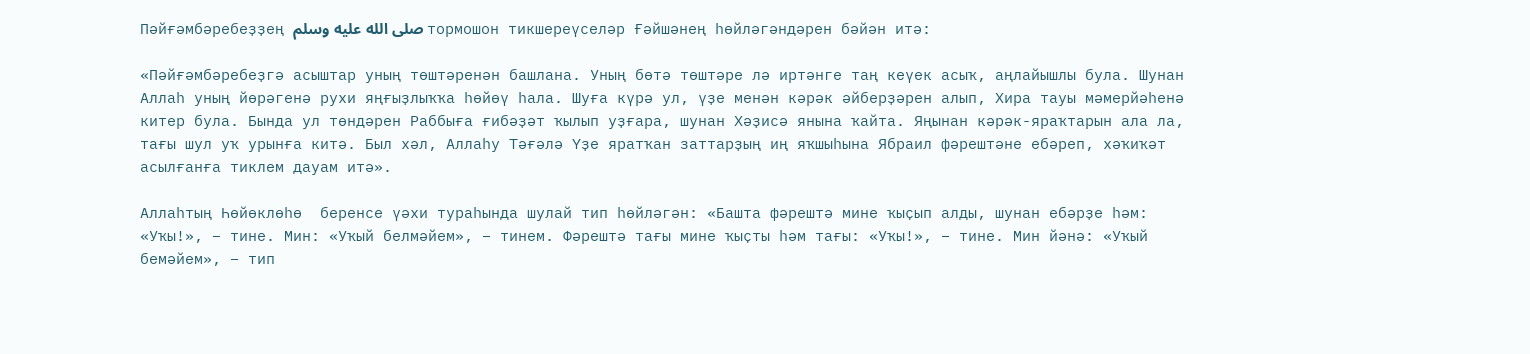Пәйғәмбәребеҙҙең صلى الله عليه وسلم тормошон тикшереүселәр Ғәйшәнең һөйләгәндәрен бәйән итә:

«Пәйғәмбәребеҙгә асыштар уның төштәренән башлана. Уның бөтә төштәре лә иртәнге таң кеүек асыҡ, аңлайышлы була. Шунан Аллаһ уның йөрәгенә рухи яңғыҙлыҡҡа һөйөү һала. Шуға күрә ул, үҙе менән кәрәк әйберҙәрен алып, Хира тауы мәмерйәһенә китер була. Бында ул төндәрен Раббыға ғибәҙәт ҡылып уҙғара, шунан Хәҙисә янына ҡайта. Яңынан кәрәк-яраҡтарын ала ла, тағы шул уҡ урынға китә. Был хәл, Аллаһу Тәғәлә Үҙе яратҡан заттарҙың иң яҡшыһына Ябраил фәрештәне ебәреп, хәҡиҡәт асылғанға тиклем дауам итә».

Аллаһтың Һөйөклөһө  беренсе үәхи тураһында шулай тип һөйләгән: «Башта фәрештә мине ҡыҫып алды, шунан ебәрҙе һәм: «Уҡы!», − тине. Мин: «Уҡый белмәйем», − тинем. Фәрештә тағы мине ҡыҫты һәм тағы: «Уҡы!», − тине. Мин йәнә: «Уҡый бемәйем», − тип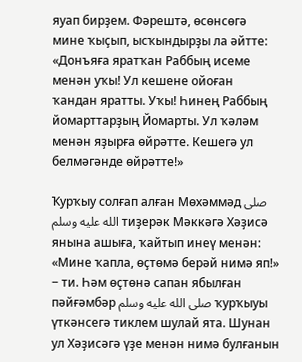яуап бирҙем. Фәрештә, өсөнсөгә мине ҡыҫып, ысҡындырҙы ла әйтте: «Донъяға яратҡан Раббың исеме менән уҡы! Ул кешене ойоған ҡандан яратты. Уҡы! Һинең Раббың йомарттарҙың Йомарты. Ул ҡәләм менән яҙырға өйрәтте. Кешегә ул белмәгәнде өйрәтте!»

Ҡурҡыу солғап алған Мөхәммәд صلى الله عليه وسلم тиҙерәк Мәккәгә Хәҙисә янына ашыға, ҡайтып инеү менән: «Мине ҡапла, өҫтөмә берәй нимә яп!» − ти. Һәм өҫтөнә сапан ябылған пәйғәмбәр صلى الله عليه وسلم ҡурҡыуы үткәнсегә тиклем шулай ята. Шунан ул Хәҙисәгә үҙе менән нимә булғанын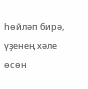һөйләп бирә, үҙенең хәле өсөн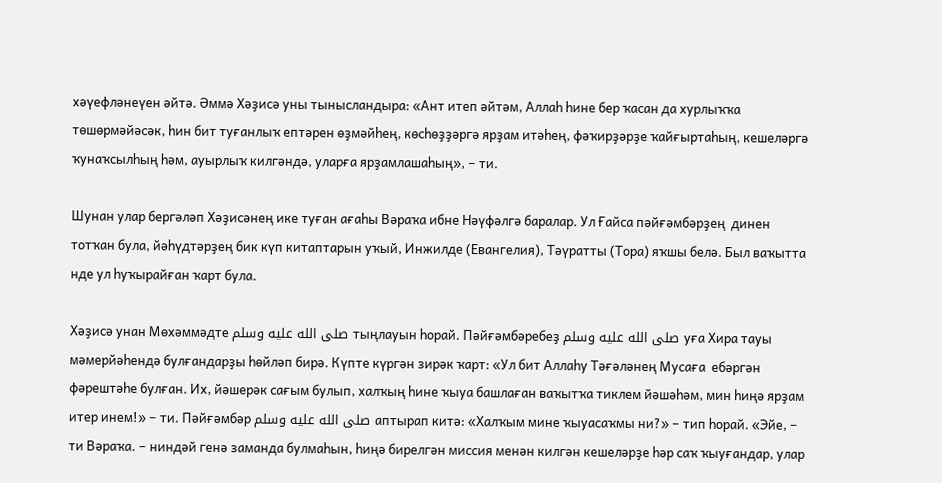хәүефләнеүен әйтә. Әммә Хәҙисә уны тынысландыра: «Ант итеп әйтәм, Аллаһ һине бер ҡасан да хурлыҡҡа төшөрмәйәсәк, һин бит туғанлыҡ ептәрен өҙмәйһең, көсһөҙҙәргә ярҙам итәһең, фәҡирҙәрҙе ҡайғыртаһың, кешеләргә ҡунаҡсылһың һәм, ауырлыҡ килгәндә, уларға ярҙамлашаһың», − ти.

Шунан улар бергәләп Хәҙисәнең ике туған ағаһы Вәраҡа ибне Нәүфәлгә баралар. Ул Ғайса пәйғәмбәрҙең  динен тотҡан була, йәһүдтәрҙең бик күп китаптарын уҡый, Инжилде (Евангелия), Тәүратты (Тора) яҡшы белә. Был ваҡытта нде ул һуҡырайған ҡарт була.

Хәҙисә унан Мөхәммәдте صلى الله عليه وسلم тыңлауын һорай. Пәйғәмбәребеҙ صلى الله عليه وسلم уға Хира тауы мәмерйәһендә булғандарҙы һөйләп бирә. Күпте күргән зирәк ҡарт: «Ул бит Аллаһу Тәғәләнең Мусаға  ебәргән фәрештәһе булған. Их, йәшерәк сағым булып, халҡың һине ҡыуа башлаған ваҡытҡа тиклем йәшәһәм, мин һиңә ярҙам итер инем!» − ти. Пәйғәмбәр صلى الله عليه وسلم аптырап китә: «Халҡым мине ҡыуасаҡмы ни?» − тип һорай. «Эйе, − ти Вәраҡа. − ниндәй генә заманда булмаһын, һиңә бирелгән миссия менән килгән кешеләрҙе һәр саҡ ҡыуғандар, улар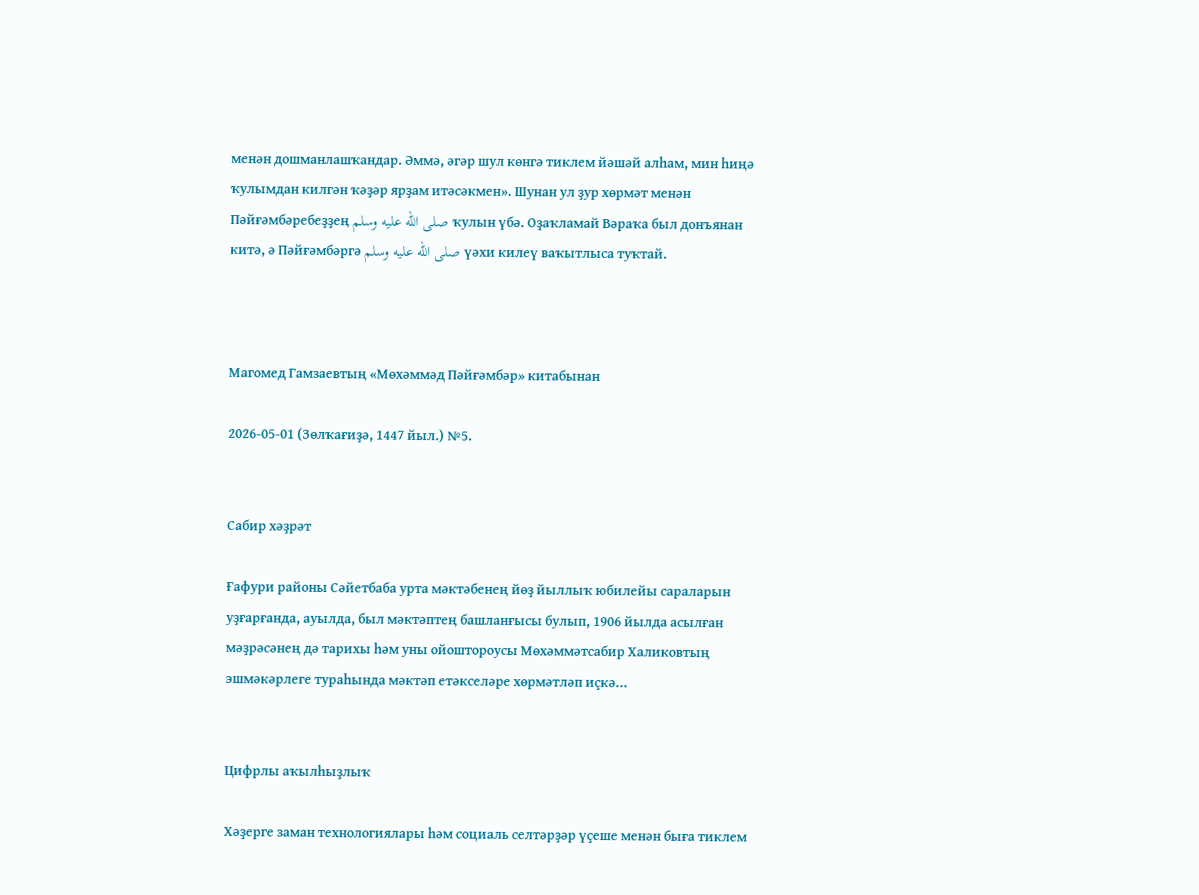менән дошманлашҡандар. Әммә, әгәр шул көнгә тиклем йәшәй алһам, мин һиңә ҡулымдан килгән ҡәҙәр ярҙам итәсәкмен». Шунан ул ҙур хөрмәт менән Пәйғәмбәребеҙҙең صلى الله عليه وسلم ҡулын үбә. Оҙаҡламай Вәраҡа был донъянан китә, ә Пәйғәмбәргә صلى الله عليه وسلم үәхи килеү ваҡытлыса туҡтай.



Магомед Гамзаевтың «Мөхәммәд Пәйғәмбәр» китабынан

2026-05-01 (Зөлҡағиҙә, 1447 йыл.) №5.


Сабир хәҙрәт

Ғафури районы Сәйетбаба урта мәктәбенең йөҙ йыллыҡ юбилейы сараларын уҙғарғанда, ауылда, был мәктәптең башланғысы булып, 1906 йылда асылған мәҙрәсәнең дә тарихы һәм уны ойоштороусы Мөхәммәтсабир Халиковтың эшмәкәрлеге тураһында мәктәп етәкселәре хөрмәтләп иҫкә...


Цифрлы аҡылһыҙлыҡ

Хәҙерге заман технологиялары һәм социаль селтәрҙәр үҫеше менән быға тиклем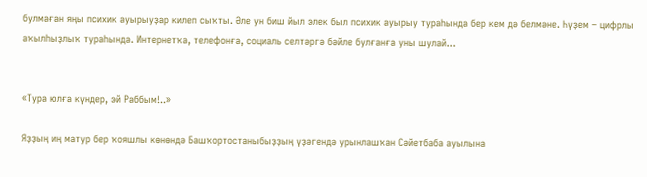булмаған яңы психик ауырыуҙар килеп сыҡты. Әле ун биш йыл элек был психик ауырыу тураһында бер кем дә белмәне. Һүҙем – цифрлы аҡылһыҙлыҡ тураһында. Интернетҡа, телефонға, социаль селтәргә бәйле булғанға уны шулай...


«Тура юлға күндер, эй Раббым!..»

Яҙҙың иң матур бер ҡояшлы көнөндә Башҡортостаныбыҙҙың үҙәгендә урынлашҡан Сәйетбаба ауылына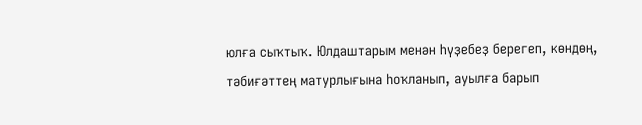юлға сыҡтыҡ. Юлдаштарым менән һүҙебеҙ берегеп, көндөң, тәбиғәттең матурлығына һоҡланып, ауылға барып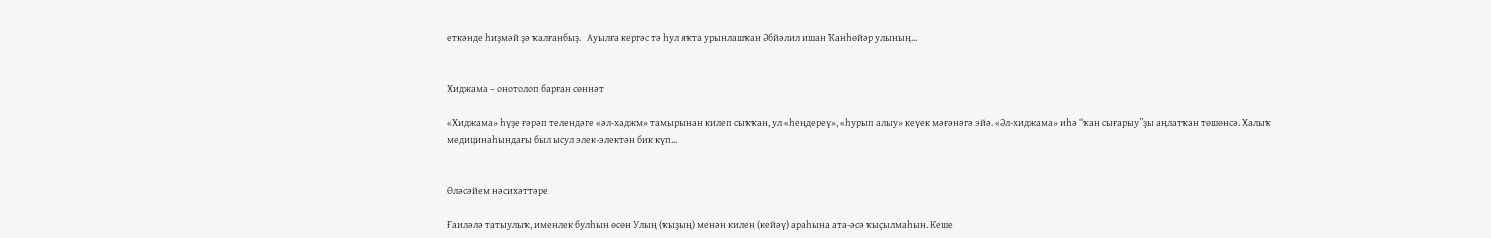еткәнде һиҙмәй ҙә ҡалғанбыҙ.   Ауылға кергәс тә һул яҡта урынлашҡан Әбйәлил ишан Ҡанһөйәр улының...


Хиджама – онотолоп барған сөннәт

«Хиджама» һүҙе ғәрәп телендәге «әл-хаджм» тамырынан килеп сыҡҡан, ул «һеңдереү», «һурып алыу» кеүек мәғәнәгә эйә. «Әл-хиджама» иһә “ҡан сығарыу”ҙы аңлатҡан төшөнсә. Халыҡ медицинаһындағы был ысул элек-электән бик күп...


Өләсәйем нәсихәттәре

Ғаиләлә татыулыҡ, именлек булһын өсөн Улың (ҡыҙың) менән килен (кейәү) араһына ата-әсә ҡыҫылмаһын. Кеше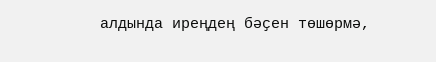алдында иреңдең бәҫен төшөрмә,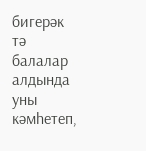бигерәк тә балалар алдында уны кәмһетеп,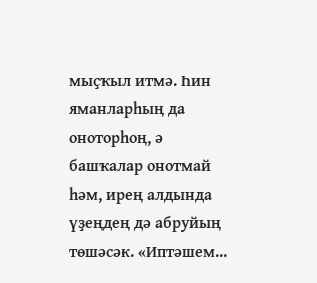мыҫҡыл итмә. Һин яманларһың да оноторһоң, ә башҡалар онотмай һәм, ирең алдында үҙеңдең дә абруйың төшәсәк. «Иптәшем...